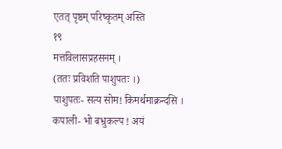एतत् पृष्ठम् परिष्कृतम् अस्ति
१९
मत्तविलासप्रहसनम् ।
(ततः प्रविशति पाशुपतः ।)
पाशुपतः- सत्य सोम! किमर्थमाक्रन्दसि ।
कपाली- भो बभ्रुकल्प ! अयं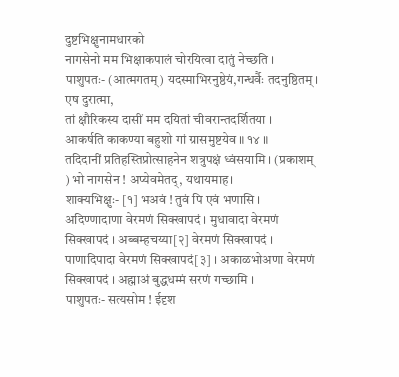दुष्टभिक्षुनामधारको
नागसेनो मम भिक्षाकपालं चोरयित्वा दातुं नेच्छति ।
पाशुपतः- (आत्मगतम्) यदस्माभिरनुष्ठेयं,गन्धर्वैः तदनुष्ठितम् । एष दुरात्मा,
तां क्षौरिकस्य दासीं मम दयितां चीवरान्तदर्शितया ।
आकर्षति काकण्या बहुशो गां ग्रासमुष्टयेव ॥ १४ ॥
तदिदानीं प्रतिहस्तिप्रोत्साहनेन शत्रुपक्षं ध्वंसयामि । (प्रकाशम् ) भो नागसेन ! अप्येवमेतद्, यथायमाह।
शाक्यभिक्षुः- [१] भअवं ! तुवं पि एवं भणासि । अदिण्णादाणा वेरमणं सिक्खापदं । मुधावादा वेरमणं सिक्खापदं । अब्बम्हचय्या[२] वेरमणं सिक्खापदं । पाणादिपादा वेरमणं सिक्खापदं[३] । अकाळभोअणा वेरमणं सिक्खापदं । अह्माअं बुद्धधम्मं सरणं गच्छामि ।
पाशुपतः- सत्यसोम ! ईदृश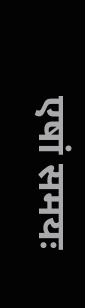एषां समयः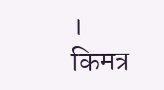। किमत्र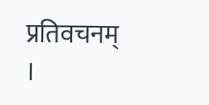प्रतिवचनम् ।